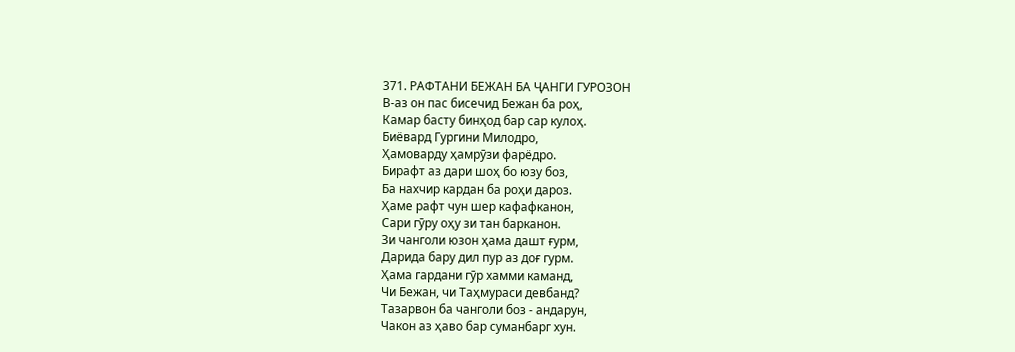371. РАФТАНИ БЕЖАН БА ҶАНГИ ГУРОЗОН
В-аз он пас бисечид Бежан ба роҳ,
Камар басту бинҳод бар сар кулоҳ.
Биёвард Гургини Милодро,
Ҳамоварду ҳамрӯзи фарёдро.
Бирафт аз дари шоҳ бо юзу боз,
Ба нахчир кардан ба роҳи дароз.
Ҳаме рафт чун шер кафафканон,
Сари гӯру оҳу зи тан барканон.
Зи чанголи юзон ҳама дашт ғурм,
Дарида бару дил пур аз доғ гурм.
Ҳама гардани гӯр хамми каманд,
Чи Бежан, чи Таҳмураси девбанд?
Тазарвон ба чанголи боз - андарун,
Чакон аз ҳаво бар суманбарг хун.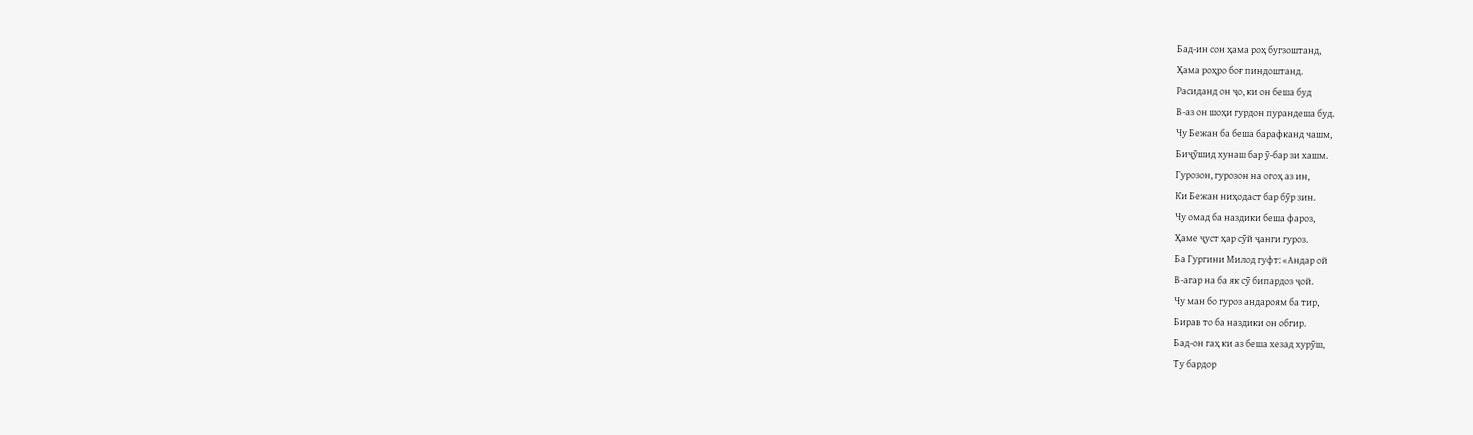Бад-ин сон ҳама роҳ бугзоштанд,
Ҳама роҳро боғ пиндоштанд.
Расиданд он ҷо, ки он беша буд
В-аз он шоҳи гурдон пурандеша буд.
Чу Бежан ба беша барафканд чашм,
Биҷӯшид хунаш бар ӯ-бар зи хашм.
Гурозон, гурозон на огоҳ аз ин,
Ки Бежан ниҳодаст бар бӯр зин.
Чу омад ба наздики беша фароз,
Ҳаме ҷуст ҳар сӯй ҷанги гуроз.
Ба Гургини Милод гуфт: «Андар ой
В-агар на ба як сӯ бипардоз ҷой.
Чу ман бо гуроз андароям ба тир,
Бирав то ба наздики он обгир.
Бад-он гаҳ ки аз беша хезад хурӯш,
Ту бардор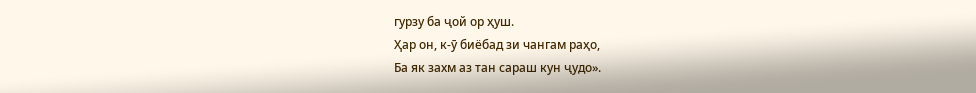гурзу ба ҷой ор ҳуш.
Ҳар он, к-ӯ биёбад зи чангам раҳо,
Ба як захм аз тан сараш кун ҷудо».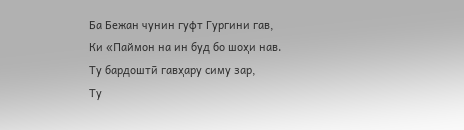Ба Бежан чунин гуфт Гургини гав,
Ки «Паймон на ин буд бо шоҳи нав.
Ту бардоштӣ гавҳару симу зар,
Ту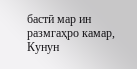бастӣ мар ин размгаҳро камар,
Кунун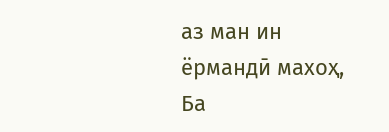аз ман ин ёрмандӣ махоҳ,
Ба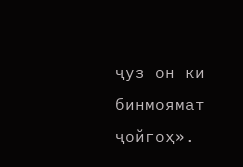ҷуз он ки бинмоямат ҷойгоҳ».